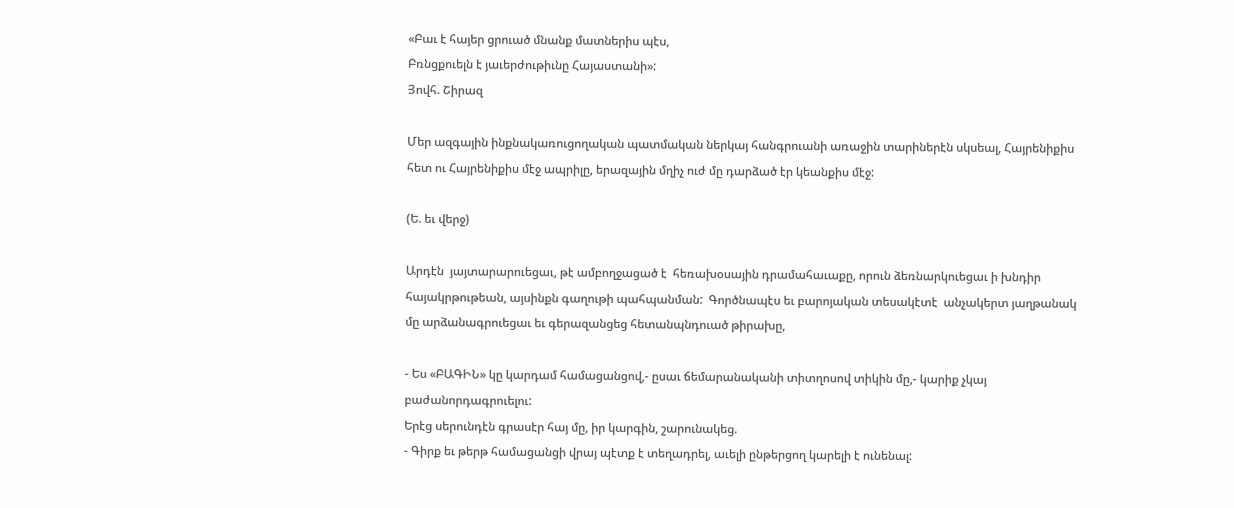«Բաւ է հայեր ցրուած մնանք մատներիս պէս,
Բռնցքուելն է յաւերժութիւնը Հայաստանի»:
Յովհ. Շիրազ

Մեր ազգային ինքնակառուցողական պատմական ներկայ հանգրուանի առաջին տարիներէն սկսեալ, Հայրենիքիս հետ ու Հայրենիքիս մէջ ապրիլը, երազային մղիչ ուժ մը դարձած էր կեանքիս մէջ:

(Ե. եւ վերջ)

Արդէն  յայտարարուեցաւ, թէ ամբողջացած է  հեռախօսային դրամահաւաքը, որուն ձեռնարկուեցաւ ի խնդիր հայակրթութեան, այսինքն գաղութի պահպանման:  Գործնապէս եւ բարոյական տեսակէտէ  անչակերտ յաղթանակ մը արձանագրուեցաւ եւ գերազանցեց հետանպնդուած թիրախը,

- Ես «ԲԱԳԻՆ» կը կարդամ համացանցով,- ըսաւ ճեմարանականի տիտղոսով տիկին մը,- կարիք չկայ բաժանորդագրուելու:
Երէց սերունդէն գրասէր հայ մը, իր կարգին, շարունակեց.
- Գիրք եւ թերթ համացանցի վրայ պէտք է տեղադրել, աւելի ընթերցող կարելի է ունենալ: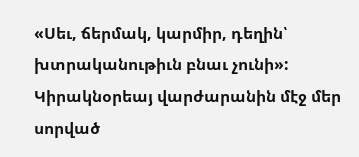«Սեւ, ճերմակ, կարմիր, դեղին՝ խտրականութիւն բնաւ չունի»: Կիրակնօրեայ վարժարանին մէջ մեր սորված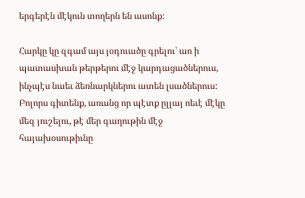երգերէն մէկուն տողերն են ասոնք:

Հարկը կը զգամ այս յօդուածը գրելու՝ առ ի պատասխան թերթերու մէջ կարդացածներուս, ինչպէս նաեւ ձեռնարկներու ատեն լսածներուս:
Բոլորս գիտենք, առանց որ պէտք ըլլայ ոեւէ մէկը մեզ յուշելու, թէ մեր գաղութին մէջ հայախօսութիւնը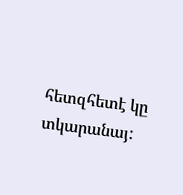հետզհետէ կը տկարանայ: